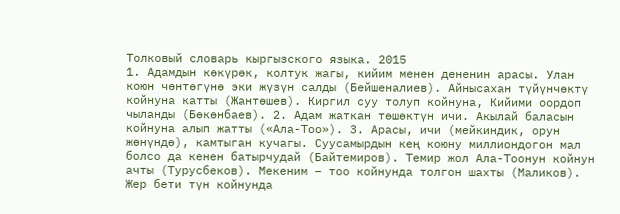Толковый словарь кыргызского языка. 2015
1. Адамдын көкүрөк, колтук жагы, кийим менен дененин арасы. Улан коюн чөнтөгүнө эки жүзүн салды (Бейшеналиев). Айнысахан түйүнчөктү койнуна катты (Жантөшев). Киргил суу толуп койнуна, Кийими оордоп чыланды (Бөкөнбаев). 2. Адам жаткан төшөктүн ичи. Акылай баласын койнуна алып жатты («Ала-Тоо»). 3. Арасы, ичи (мейкиндик, орун жөнүндө), камтыган кучагы. Суусамырдын кең коюну миллиондогон мал болсо да кенен батырчудай (Байтемиров). Темир жол Ала-Тоонун койнун ачты (Турусбеков). Мекеним – тоо койнунда толгон шахты (Маликов). Жер бети түн койнунда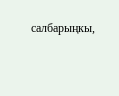салбарыңкы,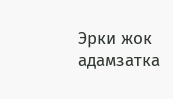Эрки жок адамзатка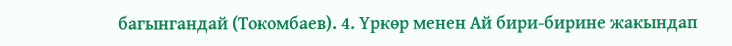багынгандай (Токомбаев). 4. Үркөр менен Ай бири-бирине жакындап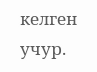келген учур.